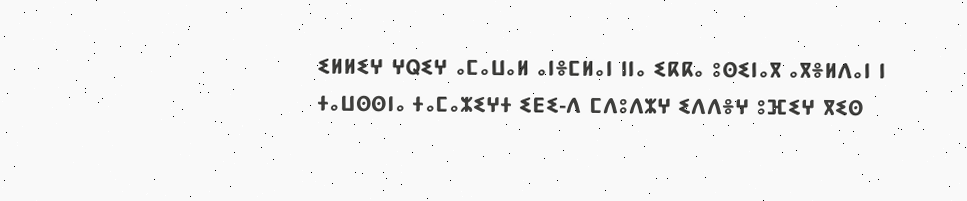ⵉⵍⵍⵉⵖ ⵖⵕⵉⵖ ⴰⵎⴰⵡⴰⵍ ⴰⵏⴻⵎⵍⴰⵏ ⵏⵏⴰ ⵉⴽⴽⴰ ⵓⵙⵉⵏⴰⴳ ⴰⴳⴻⵍⴷⴰⵏ ⵏ ⵜⴰⵡⵙⵙⵏⴰ ⵜⴰⵎⴰⵣⵉⵖⵜ ⵉⴹⵉ-ⴷ ⵎⴷⵓⴷⵣⵖ ⵉⴷⴷⴻⵖ ⵓⴼⵉⵖ ⴳⵉⵙ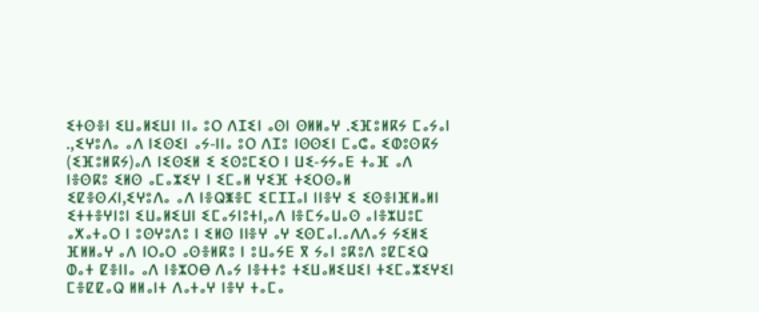ⵉⵜⵙⴻⵏ ⵉⵡⴰⵍⵉⵡⵏ ⵏⵏⴰ ⵓⵔ ⴷⵊⵉⵏ ⴰⵙⵏ ⵙⵍⵍⴰⵖ .ⵉⴼⵓⵍⴽⵢ ⵎⴰⵢⴰⵏ .,ⵉⵖⵓⴷⴰ ⴰⴷ ⵏⵉⵙⵉⵏ ⴰⵢ-ⵏⵏⴰ ⵓⵔ ⴷⵊⵓ ⵏⵙⵙⵉⵏ ⵎⴰⵛⴰ ⵉⵀⵓⵙⴽⵢ (ⵉⴼⵓⵍⴽⵢ)ⴰⴷ ⵏⵉⵙⵉⵍ ⵉ ⵉⵙⵓⵎⵉⵔ ⵏ ⵡⵉ-ⵢⵢⴰⴹ ⵜⴰⴼ ⴰⴷ ⵏⴻⵙⴽⵓ ⵉⵍⵙ ⴰⵎⴰⵣⵉⵖ ⵏ ⵉⵎⴰⵍ ⵖⵉⴼ ⵜⵉⵔⵙⴰⵍ ⵉⵇⴻⵙⵃⵏ,ⵉⵖⵓⴷⴰ ⴰⴷ ⵏⴻⵕⵥⴻⵎ ⵉⵎⵊⵊⴰⵏ ⵏⵏⴻⵖ ⵉ ⵉⵙⴻⵏⴼⵍⴰⵍⵏ ⵉⵜⵜⴻⵖⵏⵓⵏ ⵉⵡⴰⵍⵉⵡⵏ ⵉⵎⴰⵢⵏⵓⵜⵏ,ⴰⴷ ⵏⴻⵎⵢⴰⵡⴰⵙ ⴰⵏⴻⵣⵡⵓⵎ ⴰⵅⴰⵜⴰⵔ ⵏ ⵓⵙⵖⵓⴷⵓ ⵏ ⵉⵍⵙ ⵏⵏⴻⵖ ⴰⵖ ⵉⵙⵎⴰⵏ.ⴰⴷⴷⴰⵢ ⵢⵉⵍⵉ ⴼⵍⵍⴰⵖ ⴰⴷ ⵏⵔⴰⵔ ⴰⵙⴻⵍⴽⵓ ⵏ ⵓⵡⴰⵢⴹ ⴳ ⵢⴰⵏ ⵓⴽⵓⴷ ⵓⵇⵎⵉⵕ ⵀⴰⵜ ⵇⴻⵏⵏⴰ ⴰⴷ ⵏⴻⵣⵔⴱ ⴷⴰⵢ ⵏⴻⵜⵜⵓ ⵜⵉⵡⴰⵍⵉⵡⵉⵏ ⵜⵉⵎⴰⵣⵉⵖⵉⵏ ⵎⴻⵇⵇⴰⵕ ⵍⵍⴰⵏⵜ ⴷⴰⵜⴰⵖ ⵏⴻⵖ ⵜⴰⵎⴰ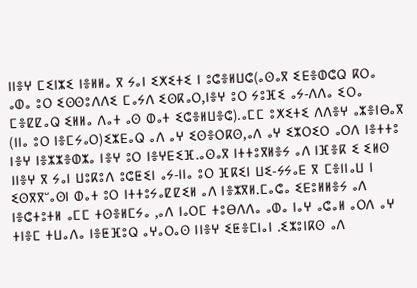ⵏⵏⴻⵖ ⵎⵉⵏⵣⵉ ⵏⴻⵍⵍⴰ ⴳ ⵢⴰⵏ ⵉⵅⵉⵜⵉ ⵏ ⵓⵛⴻⵍⵡⵛ(ⴰⵙⴰⴳ ⵉⴹⴻⵀⵛⵕ ⴽⵔⴰ ⴰⵀⴰ ⵓⵔ ⵉⵙⵙⵓⴷⴷⵉ ⵎⴰⵢⴷ ⵉⵙⴽⴰⵔ,ⵏⴻⵖ ⵓⵔ ⵢⵓⴼⵉ ⴰⵢ-ⴷⴷⴰ ⵉⵔⴰ ⵎⴻⵇⵇⴰⵕ ⵉⵍⵍⴰ ⴷⴰⵜ ⴰⵙ ⵀⴰⵜ ⵉⵛⴻⵍⵡⴻⵛ).ⴰⵎⵎ ⵓⵅⵉⵜⵉ ⴷⴷⴻⵖ ⴰⵣⴻⵏⴱⴰⴳ (ⵏⵏⴰ ⵓⵔ ⵏⴻⵎⵢⴰⵔ)ⵉⵣⴹⴰⵕ ⴰⴷ ⴰⵖ ⵉⵙⴻⵔⴽⵙ,ⴰⴷ ⴰⵖ ⵉⵣⵔⵉⵔ ⴰⵔⴷ ⵏⴻⵜⵜⵓ ⵏⴻⵖ ⵏⴻⵣⵣⴻⵀⵣⴰ ⵏⴻⵖ ⵓⵔ ⵏⴻⵖⴹⵉⴼ.ⴰⵙⴰⴳ ⵏⵜⵜⵓⴳⵍⴻⵢ ⴰⴷ ⵏⴼⴻⴽ ⵉ ⵉⵍⵙ ⵏⵏⴻⵖ ⴳ ⵢⴰⵏ ⵡⵓⴽⵓⴷ ⵓⵛⵟⵉⵏ ⴰⵢ-ⵏⵏⴰ ⵓⵔ ⴼⴽⵉⵏ ⵡⵉ-ⵢⵢⴰⴹ ⴳ ⵎⴻⵏⵏⴰⵡ ⵏ ⵉⵙⴳⴳⵯⴰⵙⵏ ⵀⴰⵜ ⵓⵔ ⵏⵜⵜⵓⵢⴰⵇⵇⵉⵍ ⴰⴷ ⵏⴻⵣⴳⵍ.ⵎⴰⵛⴰ ⵉⴹⵓⵍⵍⴻⵢ ⴰⴷ ⵏⴻⵛⵜⵓⵜⵍ ⴰⵎⵎ ⵜⵙⴻⵍⵎⵢⴰ ,ⴰⴷ ⵏⴰⵔⵎ ⵜⵓⴱⴷⴷⴰ ⴰⵀⴰ ⵏⴰⵖ ⴰⵛⴰⵍ ⴰⵔⴷ ⴰⵖ ⵜⵏⴻⵎ ⵜⵡⴰⴷⴰ ⵏⴻⵟⴼⵓⵕ ⴰⵖⴰⵔⴰⵙ ⵏⵏⴻⵖ ⵉⵟⴻⵎⵏⴰⵏ .ⵉⵣⵓⵏⴽⵙ ⴰⴷ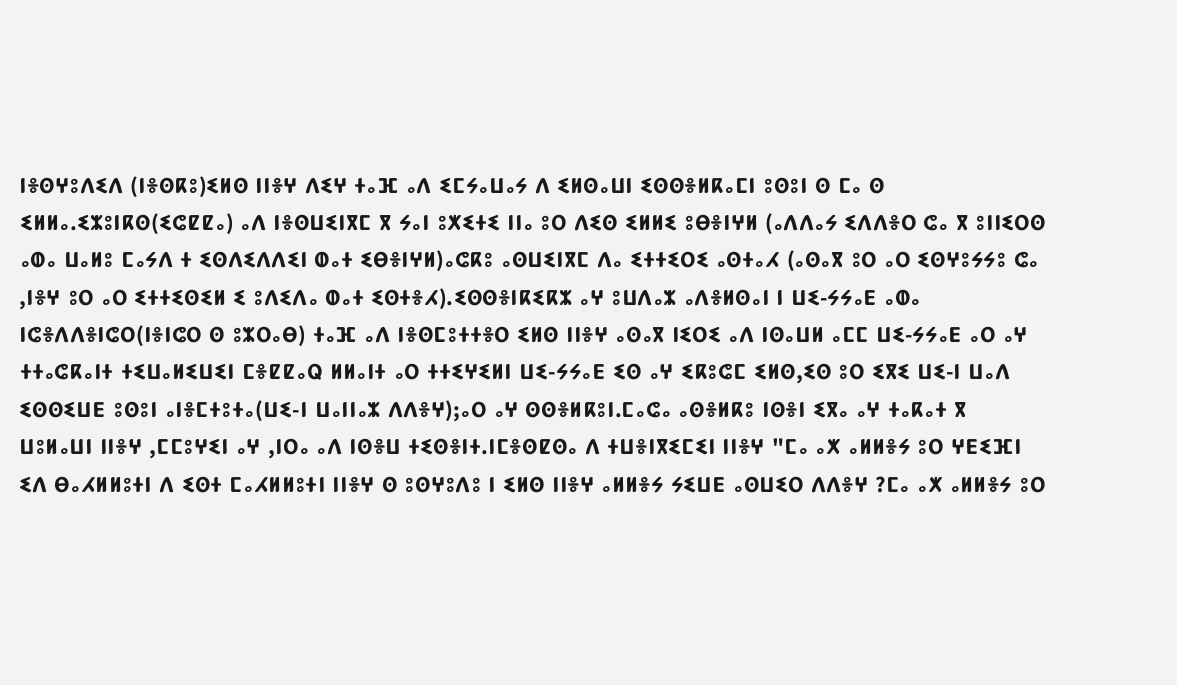ⵏⴻⵙⵖⵓⴷⵉⴷ (ⵏⴻⵙⴽⵓ)ⵉⵍⵙ ⵏⵏⴻⵖ ⴷⵉⵖ ⵜⴰⴼ ⴰⴷ ⵉⵎⵢⴰⵡⴰⵢ ⴷ ⵉⵍⵙⴰⵡⵏ ⵉⵙⵙⴻⵍⴽⴰⵎⵏ ⵓⵙⵓⵏ ⵙ ⵎⴰ ⵙ ⵉⵍⵍⴰ.ⵉⵣⵓⵏⴽⵙ(ⵉⵛⵇⵇⴰ) ⴰⴷ ⵏⴻⵙⵡⵉⵏⴳⵎ ⴳ ⵢⴰⵏ ⵓⵅⵉⵜⵉ ⵏⵏⴰ ⵓⵔ ⴷⵉⵙ ⵉⵍⵍⵉ ⵓⴱⴻⵏⵖⵍ (ⴰⴷⴷⴰⵢ ⵉⴷⴷⴻⵔ ⵛⴰ ⴳ ⵓⵏⵏⵉⵔⵙ ⴰⵀⴰ ⵡⴰⵍⵓ ⵎⴰⵢⴷ ⵜ ⵉⵙⴷⵉⴷⴷⵉⵏ ⵀⴰⵜ ⵉⴱⴻⵏⵖⵍ)ⴰⵛⴽⵓ ⴰⵙⵡⵉⵏⴳⵎ ⴷⴰ ⵉⵜⵜⵉⵔⵉ ⴰⵙⵜⴰⵃ (ⴰⵙⴰⴳ ⵓⵔ ⴰⵔ ⵉⵙⵖⵓⵢⵢⵓ ⵛⴰ ,ⵏⴻⵖ ⵓⵔ ⴰⵔ ⵉⵜⵜⵉⵙⵉⵍ ⵉ ⵓⴷⵉⴷⴰ ⵀⴰⵜ ⵉⵙⵜⴻⵃ).ⵉⵙⵙⴻⵏⴽⵉⴽⵣ ⴰⵖ ⵓⵡⴷⴰⵣ ⴰⴷⴻⵍⵙⴰⵏ ⵏ ⵡⵉ-ⵢⵢⴰⴹ ⴰⵀⴰ ⵏⵛⴻⴷⴷⴻⵏⵛⵔ(ⵏⴻⵏⵛⵔ ⵙ ⵓⵣⵔⴰⴱ) ⵜⴰⴼ ⴰⴷ ⵏⴻⵙⵎⵓⵜⵜⴻⵔ ⵉⵍⵙ ⵏⵏⴻⵖ ⴰⵙⴰⴳ ⵏⵉⵔⵉ ⴰⴷ ⵏⵙⴰⵡⵍ ⴰⵎⵎ ⵡⵉ-ⵢⵢⴰⴹ ⴰⵔ ⴰⵖ ⵜⵜⴰⵛⴽⴰⵏⵜ ⵜⵉⵡⴰⵍⵉⵡⵉⵏ ⵎⴻⵇⵇⴰⵕ ⵍⵍⴰⵏⵜ ⴰⵔ ⵜⵜⵉⵖⵉⵍⵏ ⵡⵉ-ⵢⵢⴰⴹ ⵉⵙ ⴰⵖ ⵉⴽⵓⵛⵎ ⵉⵍⵙ,ⵉⵙ ⵓⵔ ⵉⴳⵉ ⵡⵉ-ⵏ ⵡⴰⴷ ⵉⵙⵙⵉⵡⴹ ⵓⵙⵓⵏ ⴰⵏⴻⵎⵜⵓⵜⴰ(ⵡⵉ-ⵏ ⵡⴰⵏⵏⴰⵣ ⴷⴷⴻⵖ);ⴰⵔ ⴰⵖ ⵙⵙⴻⵍⴽⵓⵏ.ⵎⴰⵛⴰ ⴰⵙⴻⵍⴽⵓ ⵏⵙⴻⵏ ⵉⴳⴰ ⴰⵖ ⵜⴰⴽⴰⵜ ⴳ ⵡⵓⵍⴰⵡⵏ ⵏⵏⴻⵖ ,ⵎⵎⵓⵖⵉⵏ ⴰⵖ ,ⵏⵔⴰ ⴰⴷ ⵏⵙⴻⵡ ⵜⵉⵙⴻⵏⵜ.ⵏⵎⴻⵙⵇⵙⴰ ⴷ ⵜⵡⴻⵏⴳⵉⵎⵉⵏ ⵏⵏⴻⵖ "ⵎⴰ ⴰⵅ ⴰⵍⵍⴻⵢ ⵓⵔ ⵖⴹⵉⴼⵏ ⵉⴷ ⴱⴰⵃⵍⵍⵓⵜⵏ ⴷ ⵉⵙⵜ ⵎⴰⵃⵍⵍⵓⵜⵏ ⵏⵏⴻⵖ ⵙ ⵓⵙⵖⵓⴷⵓ ⵏ ⵉⵍⵙ ⵏⵏⴻⵖ ⴰⵍⵍⴻⵢ ⵢⵉⵡⴹ ⴰⵙⵡⵉⵔ ⴷⴷⴻⵖ ?ⵎⴰ ⴰⵅ ⴰⵍⵍⴻⵢ ⵓⵔ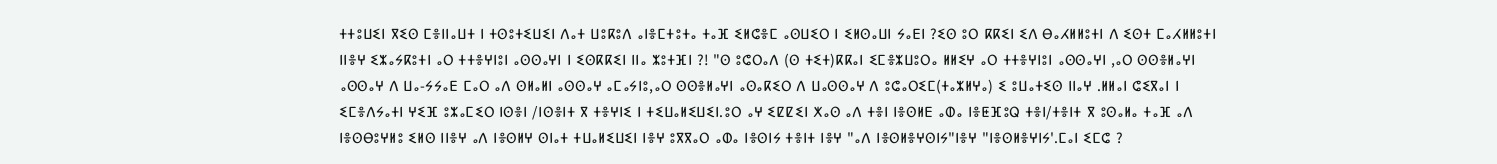ⵜⵜⵓⵡⵉⵏ ⴳⵉⵙ ⵎⴻⵏⵏⴰⵡⵜ ⵏ ⵜⵙⵓⵜⵉⵡⵉⵏ ⴷⴰⵜ ⵡⵓⴽⵓⴷ ⴰⵏⴻⵎⵜⵓⵜⴰ ⵜⴰⴼ ⵉⵍⵛⴻⵎ ⴰⵙⵡⵉⵔ ⵏ ⵉⵍⵙⴰⵡⵏ ⵢⴰⴹⵏ ?ⵉⵙ ⵓⵔ ⴽⴽⵉⵏ ⵉⴷ ⴱⴰⵃⵍⵍⵓⵜⵏ ⴷ ⵉⵙⵜ ⵎⴰⵃⵍⵍⵓⵜⵏ ⵏⵏⴻⵖ ⵉⵣⴰⵢⴽⵓⵜⵏ ⴰⵔ ⵜⵜⴻⵖⵏⵓⵏ ⴰⵙⵙⴰⵖⵏ ⵏ ⵉⵙⴽⴽⵉⵏ ⵏⵏⴰ ⵣⵓⵜⴼⵏ ?! "ⵙ ⵓⵛⵔⴰⴷ (ⵙ ⵜⵉⵜ)ⴽⴽⴰⵏ ⵉⵎⴻⵣⵡⵓⵔⴰ ⵍⵍⵉⵖ ⴰⵔ ⵜⵜⴻⵖⵏⵓⵏ ⴰⵙⵙⴰⵖⵏ ,ⴰⵔ ⵙⵙⴻⵍⴰⵖⵏ ⴰⵙⵙⴰⵖ ⴷ ⵡⴰ-ⵢⵢⴰⴹ ⵎⴰⵔ ⴰⴷ ⵙⵍⴰⵍⵏ ⴰⵙⵙⴰⵖ ⴰⵎⴰⵢⵏⵓ,ⴰⵔ ⵙⵙⴻⵍⴰⵖⵏ ⴰⵙⴰⴽⵉⵔ ⴷ ⵡⴰⵙⵙⴰⵖ ⴷ ⵓⵛⴰⵔⵉⵎ(ⵜⴰⵣⵍⵖⴰ) ⵉ ⵓⵡⴰⵜⵉⵙ ⵏⵏⴰⵖ .ⵍⵍⴰⵏ ⵛⵉⴳⴰⵏ ⵏ ⵉⵎⴻⴷⵢⴰⵜⵏ ⵖⵉⴼ ⵓⵣⴰⵎⵉⵔ ⵏⵙⴻⵏ /ⵏⵙⴻⵏⵜ ⴳ ⵜⴻⵖⵏⵉ ⵏ ⵜⵉⵡⴰⵍⵉⵡⵉⵏ.ⵓⵔ ⴰⵖ ⵉⵇⵇⵉⵏ ⵅⴰⵙ ⴰⴷ ⵜⴻⵏ ⵏⴻⵙⵍⴹ ⴰⵀⴰ ⵏⴻⵟⴼⵓⵕ ⵜⴻⵏ/ⵜⴻⵏⵜ ⴳ ⵓⵙⴰⵍⴰ ⵜⴰⴼ ⴰⴷ ⵏⴻⵙⴱⵓⵖⵍⵓ ⵉⵍⵙ ⵏⵏⴻⵖ ⴰⴷ ⵏⴻⵙⵍⵖ ⵙⵏⴰⵜ ⵜⵡⴰⵍⵉⵡⵉⵏ ⵏⴻⵖ ⵓⴳⴳⴰⵔ ⴰⵀⴰ ⵏⴻⵙⵏⵢ ⵜⴻⵏⵜ ⵏⴻⵖ "ⴰⴷ ⵏⴻⵙⵍⴻⵖⵙⵏⵢ"ⵏⴻⵖ "ⵏⴻⵙⵍⴻⵖⵏⵢ'.ⵎⴰⵏ ⵉⵎⵛ ?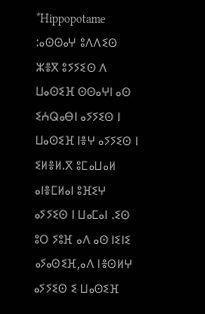*Hippopotame :ⴰⵙⵙⴰⵖ ⵓⴷⴷⵉⵙ ⵣⴻⴳ ⵓⵢⵢⵉⵙ ⴷ ⵡⴰⵙⵉⴼ ⵙⵙⴰⵖⵏ ⴰⵙ ⵉⵄⵕⴰⴱⵏ ⴰⵢⵢⵉⵙ ⵏ ⵡⴰⵙⵉⴼ ⵏⴻⵖ ⴰⵢⵢⵉⵙ ⵏ ⵉⵍⴻⵍ.ⴳ ⵓⵎⴰⵡⴰⵍ ⴰⵏⴻⵎⵍⴰⵏ ⵓⴼⵉⵖ ⴰⵢⵢⵉⵙ ⵏ ⵡⴰⵎⴰⵏ .ⵉⵙ ⵓⵔ ⵢⵓⴼ ⴰⴷ ⴰⵙ ⵏⵉⵏⵉ ⴰⵢⴰⵙⵉⴼ,ⴰⴷ ⵏⴻⵙⵍⵖ ⴰⵢⵢⵉⵙ ⵉ ⵡⴰⵙⵉⴼ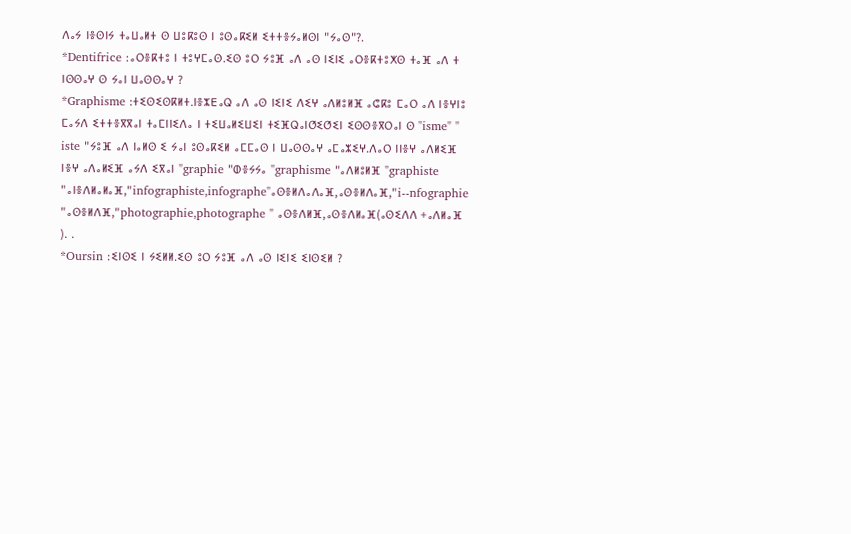ⴷⴰⵢ ⵏⴻⵙⵏⵢ ⵜⴰⵡⴰⵍⵜ ⵙ ⵡⵓⴽⵓⵙ ⵏ ⵓⵙⴰⴽⵉⵍ ⵉⵜⵜⴻⵢⴰⵍⵙⵏ "ⵢⴰⵙ"?.
*Dentifrice :ⴰⵔⴻⴽⵜⵓ ⵏ ⵜⵓⵖⵎⴰⵙ.ⵉⵙ ⵓⵔ ⵢⵓⴼ ⴰⴷ ⴰⵙ ⵏⵉⵏⵉ ⴰⵔⴻⴽⵜⵓⵅⵙ ⵜⴰⴼ ⴰⴷ ⵜ ⵏⵙⵙⴰⵖ ⵙ ⵢⴰⵏ ⵡⴰⵙⵙⴰⵖ ?
*Graphisme :ⵜⵉⵙⵉⵙⴽⵍⵜ.ⵏⴻⵣⴹⴰⵕ ⴰⴷ ⴰⵙ ⵏⵉⵏⵉ ⴷⵉⵖ ⴰⴷⵍⵓⵍⴼ ⴰⵛⴽⵓ ⵎⴰⵔ ⴰⴷ ⵏⴻⵖⵏⵓ ⵎⴰⵢⴷ ⵉⵜⵜⴻⴳⴳⴰⵏ ⵜⴰⵎⵏⵏⵉⴷⴰ ⵏ ⵜⵉⵡⴰⵍⵉⵡⵉⵏ ⵜⵉⴼⵕⴰⵏⵚⵉⵚⵉⵏ ⵉⵙⵙⴻⴳⵔⴰⵏ ⵙ "isme" " iste "ⵢⵓⴼ ⴰⴷ ⵏⴰⵍⵙ ⵉ ⵢⴰⵏ ⵓⵙⴰⴽⵉⵍ ⴰⵎⵎⴰⵙ ⵏ ⵡⴰⵙⵙⴰⵖ ⴰⵎⴰⵣⵉⵖ.ⴷⴰⵔ ⵏⵏⴻⵖ ⴰⴷⵍⵉⴼ ⵏⴻⵖ ⴰⴷⴰⵍⵉⴼ ⴰⵢⴷ ⵉⴳⴰⵏ "graphie "ⵀⴻⵢⵢⴰ "graphisme "ⴰⴷⵍⵓⵍⴼ "graphiste "ⴰⵏⴻⴷⵍⴰⵍⴰⴼ,"infographiste,infographe"ⴰⵙⴻⵍⴷⴰⴷⴰⴼ,ⴰⵙⴻⵍⴷⴰⴼ,"i--nfographie "ⴰⵙⴻⵍⴷⴼ,"photographie,photographe " ⴰⵙⴻⴷⵍⴼ,ⴰⵙⴻⴷⵍⴰⴼ(ⴰⵙⵉⴷⴷ +ⴰⴷⵍⴰⴼ ). .
*Oursin :ⵉⵏⵙⵉ ⵏ ⵢⵉⵍⵍ.ⵉⵙ ⵓⵔ ⵢⵓⴼ ⴰⴷ ⴰⵙ ⵏⵉⵏⵉ ⵉⵏⵙⵉⵍ ?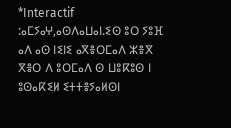*Interactif :ⴰⵎⵢⴰⵖ,ⴰⵙⴷⴰⵡⴰⵏ.ⵉⵙ ⵓⵔ ⵢⵓⴼ ⴰⴷ ⴰⵙ ⵏⵉⵏⵉ ⴰⴳⴻⵔⵎⴰⴷ ⵣⴻⴳ ⴳⴻⵔ ⴷ ⵓⵔⵎⴰⴷ ⵙ ⵡⵓⴽⵓⵙ ⵏ ⵓⵙⴰⴽⵉⵍ ⵉⵜⵜⴻⵢⴰⵍⵙⵏ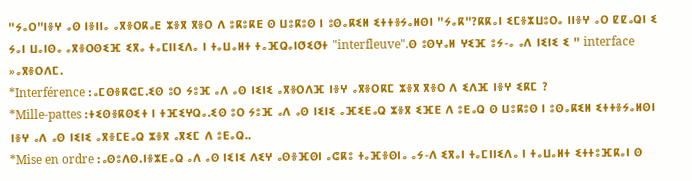"ⵢⴰⵔ"ⵏⴻⵖ ⴰⵙ ⵏⴻⵏⵏⴰ ⴰⴳⴻⵔⴽⴰⴹ ⵣⴻⴳ ⴳⴻⵔ ⴷ ⵓⴽⵓⴽⴹ ⵙ ⵡⵓⴽⵓⵙ ⵏ ⵓⵙⴰⴽⵉⵍ ⵉⵜⵜⴻⵢⴰⵍⵙⵏ "ⵢⴰⴽ"?ⴽⴽⴰⵏ ⵉⵎⴻⵣⵡⵓⵔⴰ ⵏⵏⴻⵖ ⴰⵔ ⵇⵇⴰⵕⵏ ⵉ ⵢⴰⵏ ⵡⴰⵏⵙⴰ ⴰⴳⴻⵔⵙⵉⴼ ⵉⴳⴰ ⵜⴰⵎⵏⵏⵉⴷⴰ ⵏ ⵜⴰⵡⴰⵍⵜ ⵜⴰⴼⵕⴰⵏⵚⵉⵚⵜ "interfleuve".ⵙ ⵓⵙⵖⴰⵍ ⵖⵉⴼ ⵓⵢ-ⴰ ⴰⴷ ⵏⵉⵏⵉ ⵉ " interface »ⴰⴳⴻⵔⴷⵎ.
*Interférence :ⴰⵎⵙⴻⴽⵛⵎ.ⵉⵙ ⵓⵔ ⵢⵓⴼ ⴰⴷ ⴰⵙ ⵏⵉⵏⵉ ⴰⴳⴻⵔⴷⴼ ⵏⴻⵖ ⴰⴳⴻⵔⴽⵎ ⵣⴻⴳ ⴳⴻⵔ ⴷ ⵉⴷⴼ ⵏⴻⵖ ⵉⴽⵎ ?
*Mille-pattes :ⵜⵉⵙⴻⴽⵙⵉⵜ ⵏ ⵜⴼⵉⵖⵕⴰ.ⵉⵙ ⵓⵔ ⵢⵓⴼ ⴰⴷ ⴰⵙ ⵏⵉⵏⵉ ⴰⴼⵉⴹⴰⵕ ⵣⴻⴳ ⵉⴼⴹ ⴷ ⵓⴹⴰⵕ ⵙ ⵡⵓⴽⵓⵙ ⵏ ⵓⵙⴰⴽⵉⵍ ⵉⵜⵜⴻⵢⴰⵍⵙⵏ ⵏⴻⵖ ⴰⴷ ⴰⵙ ⵏⵉⵏⵉ ⴰⴳⴻⵎⴹⴰⵕ ⵣⴻⴳ ⴰⴳⵉⵎ ⴷ ⵓⴹⴰⵕ..
*Mise en ordre :ⴰⵙⵓⴷⵙ.ⵏⴻⵣⴹⴰⵕ ⴰⴷ ⴰⵙ ⵏⵉⵏⵉ ⴷⵉⵖ ⴰⵙⴻⴼⵙⵏ ⴰⵛⴽⵓ ⵜⴰⴼⴻⵙⵏⴰ ⴰⵢ-ⴷ ⵉⴳⴰⵏ ⵜⴰⵎⵏⵏⵉⴷⴰ ⵏ ⵜⴰⵡⴰⵍⵜ ⵉⵜⵜⵓⴼⴽⴰⵏ ⵙ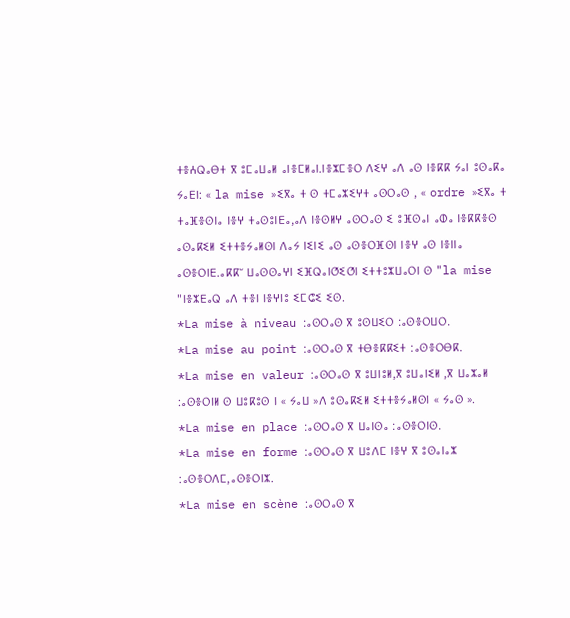ⵜⴻⵄⵕⴰⴱⵜ ⴳ ⵓⵎⴰⵡⴰⵍ ⴰⵏⴻⵎⵍⴰⵏ.ⵏⴻⵣⵎⴻⵔ ⴷⵉⵖ ⴰⴷ ⴰⵙ ⵏⴻⴽⴽ ⵢⴰⵏ ⵓⵙⴰⴽⴰ ⵢⴰⴹⵏ: « la mise »ⵉⴳⴰ ⵜ ⵙ ⵜⵎⴰⵣⵉⵖⵜ ⴰⵙⵔⴰⵙ , « ordre »ⵉⴳⴰ ⵜ ⵜⴰⴼⴻⵙⵏⴰ ⵏⴻⵖ ⵜⴰⵙⵓⵏⴹⴰ,ⴰⴷ ⵏⴻⵙⵍⵖ ⴰⵙⵔⴰⵙ ⵉ ⵓⴼⵙⴰⵏ ⴰⵀⴰ ⵏⴻⴽⴽⴻⵙ ⴰⵙⴰⴽⵉⵍ ⵉⵜⵜⴻⵢⴰⵍⵙⵏ ⴷⴰⵢ ⵏⵉⵏⵉ ⴰⵙ ⴰⵙⴻⵔⴼⵙⵏ ⵏⴻⵖ ⴰⵙ ⵏⴻⵏⵏⴰ ⴰⵙⴻⵔⵏⴹ.ⴰⴽⴽⵯ ⵡⴰⵙⵙⴰⵖⵏ ⵉⴼⵕⴰⵏⵚⵉⵚⵏ ⵉⵜⵜⵓⵣⵡⴰⵔⵏ ⵙ "la mise "ⵏⴻⵣⴹⴰⵕ ⴰⴷ ⵜⴻⵏ ⵏⴻⵖⵏⵓ ⵉⵎⵛⵉ ⵉⵙ.
*La mise à niveau :ⴰⵙⵔⴰⵙ ⴳ ⵓⵙⵡⵉⵔ :ⴰⵙⴻⵔⵡⵔ.
*La mise au point :ⴰⵙⵔⴰⵙ ⴳ ⵜⴱⴻⴽⴽⵉⵜ :ⴰⵙⴻⵔⴱⴽ.
*La mise en valeur :ⴰⵙⵔⴰⵙ ⴳ ⵓⵡⵏⵓⵍ,ⴳ ⵓⵡⴰⵏⵉⵍ ,ⴳ ⵡⴰⵣⴰⵍ :ⴰⵙⴻⵔⵏⵍ ⵙ ⵡⵓⴽⵓⵙ ⵏ « ⵢⴰⵡ »ⴷ ⵓⵙⴰⴽⵉⵍ ⵉⵜⵜⴻⵢⴰⵍⵙⵏ « ⵢⴰⵙ ».
*La mise en place :ⴰⵙⵔⴰⵙ ⴳ ⵡⴰⵏⵙⴰ :ⴰⵙⴻⵔⵏⵙ.
*La mise en forme :ⴰⵙⵔⴰⵙ ⴳ ⵡⵓⴷⵎ ⵏⴻⵖ ⴳ ⵓⵙⴰⵏⴰⵣ :ⴰⵙⴻⵔⴷⵎ,ⴰⵙⴻⵔⵏⵣ.
*La mise en scène :ⴰⵙⵔⴰⵙ ⴳ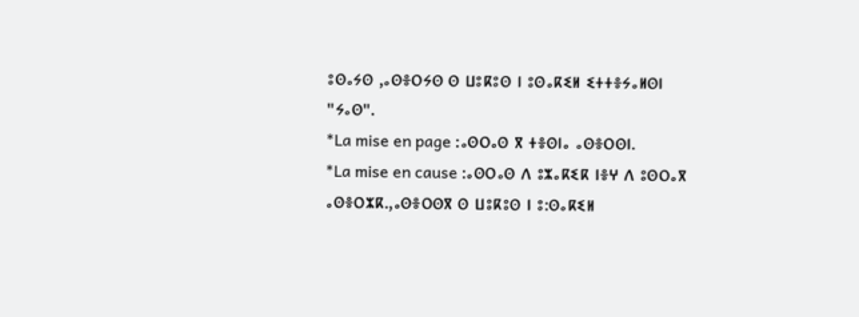ⵓⵙⴰⵢⵙ ,ⴰⵙⴻⵔⵢⵙ ⵙ ⵡⵓⴽⵓⵙ ⵏ ⵓⵙⴰⴽⵉⵍ ⵉⵜⵜⴻⵢⴰⵍⵙⵏ "ⵢⴰⵙ".
*La mise en page :ⴰⵙⵔⴰⵙ ⴳ ⵜⴻⵙⵏⴰ ⴰⵙⴻⵔⵙⵏ.
*La mise en cause :ⴰⵙⵔⴰⵙ ⴷ ⵓⵣⴰⴽⵉⴽ ⵏⴻⵖ ⴷ ⵓⵙⵔⴰⴳ ⴰⵙⴻⵔⵣⴽ.,ⴰⵙⴻⵔⵙⴳ ⵙ ⵡⵓⴽⵓⵙ ⵏ ⵓ:ⵙⴰⴽⵉⵍ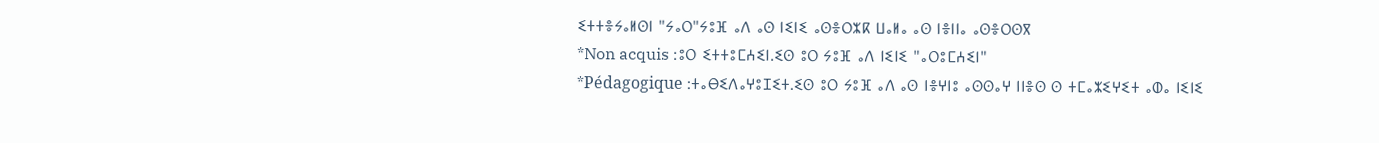ⵉⵜⵜⴻⵢⴰⵍⵙⵏ "ⵢⴰⵔ"ⵢⵓⴼ ⴰⴷ ⴰⵙ ⵏⵉⵏⵉ ⴰⵙⴻⵔⵣⴽ ⵡⴰⵍⴰ ⴰⵙ ⵏⴻⵏⵏⴰ ⴰⵙⴻⵔⵙⴳ
*Non acquis :ⵓⵔ ⵉⵜⵜⵓⵎⵄⵉⵏ.ⵉⵙ ⵓⵔ ⵢⵓⴼ ⴰⴷ ⵏⵉⵏⵉ "ⴰⵔⵓⵎⵄⵉⵏ"
*Pédagogique :ⵜⴰⴱⵉⴷⴰⵖⵓⵊⵉⵜ.ⵉⵙ ⵓⵔ ⵢⵓⴼ ⴰⴷ ⴰⵙ ⵏⴻⵖⵏⵓ ⴰⵙⵙⴰⵖ ⵏⵏⴻⵙ ⵙ ⵜⵎⴰⵣⵉⵖⵉⵜ ⴰⵀⴰ ⵏⵉⵏⵉ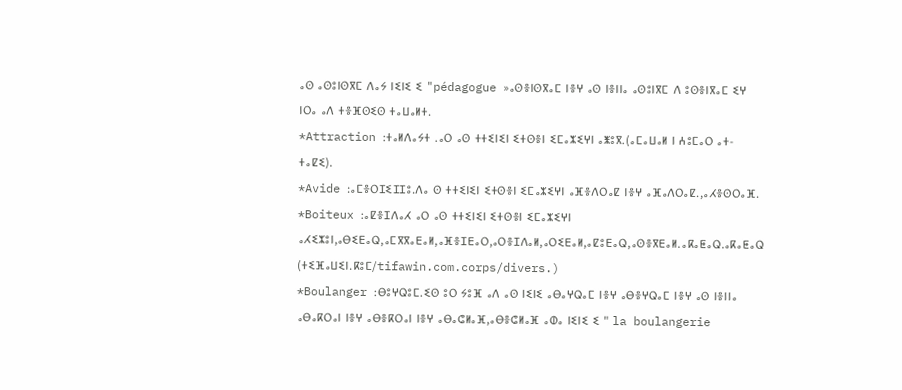ⴰⵙ ⴰⵙⵓⵏⵙⴳⵎ ⴷⴰⵢ ⵏⵉⵏⵉ ⵉ "pédagogue »ⴰⵙⴻⵏⵙⴳⴰⵎ ⵏⴻⵖ ⴰⵙ ⵏⴻⵏⵏⴰ ⴰⵙⵓⵏⴳⵎ ⴷ ⵓⵙⴻⵏⴳⴰⵎ ⵉⵖ ⵏⵔⴰ ⴰⴷ ⵜⴻⴼⵙⵉⵙ ⵜⴰⵡⴰⵍⵜ.
*Attraction :ⵜⴰⵍⴷⴰⵢⵜ .ⴰⵔ ⴰⵙ ⵜⵜⵉⵏⵉⵏ ⵉⵜⵙⴻⵏ ⵉⵎⴰⵣⵉⵖⵏ ⴰⵥⵓⴳ.(ⴰⵎⴰⵡⴰⵍ ⵏ ⵄⵓⵎⴰⵔ ⴰⵜ-ⵜⴰⵇⵉ).
*Avide :ⴰⵎⴻⵔⵊⵉⵊⵊⵓ.ⴷⴰ ⵙ ⵜⵜⵉⵏⵉⵏ ⵉⵜⵙⴻⵏ ⵉⵎⴰⵣⵉⵖⵏ ⴰⴼⴻⴷⵔⴰⵇ ⵏⴻⵖ ⴰⴼⴰⴷⵔⴰⵇ.,ⴰⵃⴻⵙⵔⴰⴼ.
*Boiteux :ⴰⵇⴻⵊⴷⴰⵃ ⴰⵔ ⴰⵙ ⵜⵜⵉⵏⵉⵏ ⵉⵜⵙⴻⵏ ⵉⵎⴰⵣⵉⵖⵏ ⴰⵃⵉⵣⵓⵏ,ⴰⴱⵉⴹⴰⵕ,ⴰⵎⴳⴳⴰⴹⴰⵍ,ⴰⴼⴻⵊⴹⴰⵔ,ⴰⵔⴻⵊⴷⴰⵍ,ⴰⵔⵉⴹⴰⵍ,ⴰⵇⵓⴹⴰⵕ,ⴰⵙⴻⴳⴹⴰⵍ.ⴰⴽⴰⵟⴰⵕ.ⴰⴽⴰⵟⴰⵕ (ⵜⵉⴼⴰⵡⵉⵏ.ⴽⵓⵎ/tifawin.com.corps/divers.)
*Boulanger :ⴱⵓⵖⵕⵓⵎ.ⵉⵙ ⵓⵔ ⵢⵓⴼ ⴰⴷ ⴰⵙ ⵏⵉⵏⵉ ⴰⴱⴰⵖⵕⴰⵎ ⵏⴻⵖ ⴰⴱⴻⵖⵕⴰⵎ ⵏⴻⵖ ⴰⵙ ⵏⴻⵏⵏⴰ ⴰⴱⴰⴽⵔⴰⵏ ⵏⴻⵖ ⴰⴱⴻⴽⵔⴰⵏ ⵏⴻⵖ ⴰⴱⴰⵛⵍⴰⴼ,ⴰⴱⴻⵛⵍⴰⴼ ⴰⵀⴰ ⵏⵉⵏⵉ ⵉ " la boulangerie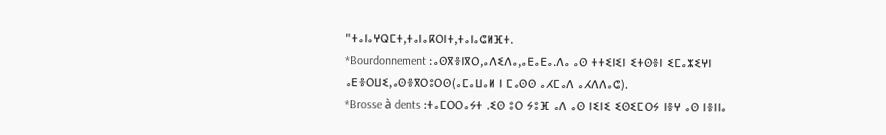"ⵜⴰⵏⴰⵖⵕⵎⵜ,ⵜⴰⵏⴰⴽⵔⵏⵜ,ⵜⴰⵏⴰⵛⵍⴼⵜ.
*Bourdonnement :ⴰⵙⴳⴻⵏⴳⵔ,ⴰⴷⵉⴷⴰ,ⴰⴹⴰⴹⴰ.ⴷⴰ ⴰⵙ ⵜⵜⵉⵏⵉⵏ ⵉⵜⵙⴻⵏ ⵉⵎⴰⵣⵉⵖⵏ ⴰⴹⴻⵔⵡⵉ,ⴰⵙⴻⴳⵔⵓⵔⵙ(ⴰⵎⴰⵡⴰⵍ ⵏ ⵎⴰⵙⵙ ⴰⵃⵎⴰⴷ ⴰⵃⴷⴷⴰⵛ).
*Brosse à dents :ⵜⴰⵎⵔⵔⴰⵢⵜ .ⵉⵙ ⵓⵔ ⵢⵓⴼ ⴰⴷ ⴰⵙ ⵏⵉⵏⵉ ⵉⵙⵉⵎⵔⵢ ⵏⴻⵖ ⴰⵙ ⵏⴻⵏⵏⴰ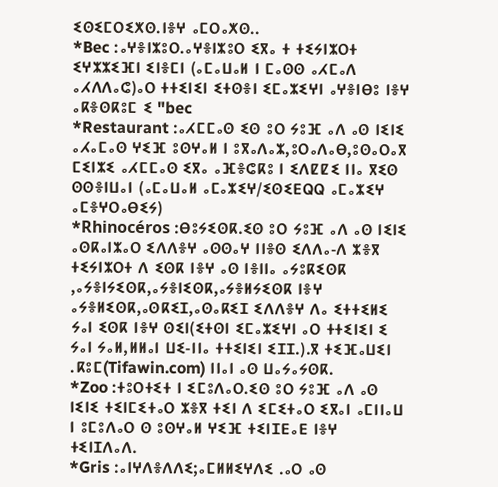ⵉⵙⵉⵎⵔⵉⵅⵙ.ⵏⴻⵖ ⴰⵎⵔⴰⵅⵙ..
*Bec :ⴰⵖⴻⵏⵣⵓⵔ.ⴰⵖⴻⵏⵣⵓⵔ ⵉⴳⴰ ⵜ ⵜⵉⵢⵏⵣⵔⵜ ⵉⵖⵣⵣⵉⴼⵏ ⵉⵏⴻⵎⵏ (ⴰⵎⴰⵡⴰⵍ ⵏ ⵎⴰⵙⵙ ⴰⵃⵎⴰⴷ ⴰⵃⴷⴷⴰⵛ)ⴰⵔ ⵜⵜⵉⵏⵉⵏ ⵉⵜⵙⴻⵏ ⵉⵎⴰⵣⵉⵖⵏ ⴰⵖⴻⵏⴱⵓ ⵏⴻⵖ ⴰⴽⴻⵙⴽⵓⵎ ⵉ "bec
*Restaurant :ⴰⵃⵎⵎⴰⵙ ⵉⵙ ⵓⵔ ⵢⵓⴼ ⴰⴷ ⴰⵙ ⵏⵉⵏⵉ ⴰⵃⴰⵎⴰⵙ ⵖⵉⴼ ⵓⵙⵖⴰⵍ ⵏ ⵓⴳⴰⴷⴰⵣ,ⵓⵔⴰⴷⴰⴱ,ⵓⵙⴰⵔⴰⴳ ⵎⵉⵏⵣⵉ ⴰⵃⵎⵎⴰⵙ ⵉⴳⴰ ⴰⴼⴻⵛⴽⵓ ⵏ ⵉⴷⵇⵇⵉ ⵏⵏⴰ ⴳⵉⵙ ⵙⵙⴻⵏⵡⴰⵏ (ⴰⵎⴰⵡⴰⵍ ⴰⵎⴰⵣⵉⵖ/ⵉⵙⵉⴹⵕⵕ ⴰⵎⴰⵣⵉⵖ ⴰⵎⴻⵖⵔⴰⴱⵉⵢ)
*Rhinocéros :ⴱⵓⵢⵉⵙⴽ.ⵉⵙ ⵓⵔ ⵢⵓⴼ ⴰⴷ ⴰⵙ ⵏⵉⵏⵉ ⴰⵙⴽⴰⵏⵣⴰⵔ ⵉⴷⴷⴻⵖ ⴰⵙⵙⴰⵖ ⵏⵏⴻⵙ ⵉⴷⴷⴰ-ⴷ ⵣⴻⴳ ⵜⵉⵢⵏⵣⵔⵜ ⴷ ⵉⵙⴽ ⵏⴻⵖ ⴰⵙ ⵏⴻⵏⵏⴰ ⴰⵢⵓⴽⵉⵙⴽ ,ⴰⵢⴻⵏⵢⵉⵙⴽ,ⴰⵢⴻⵏⵉⵙⴽ,ⴰⵢⴻⵍⵢⵉⵙⴽ ⵏⴻⵖ ⴰⵢⴻⵍⵉⵙⴽ,ⴰⵙⴽⵉⵊ,ⴰⵙⴰⴽⵉⵊ ⵉⴷⴷⴻⵖ ⴷⴰ ⵉⵜⵜⵉⵍⵉ ⵢⴰⵏ ⵉⵙⴽ ⵏⴻⵖ ⵙⵉⵏ(ⵉⵜⵙⵏ ⵉⵎⴰⵣⵉⵖⵏ ⴰⵔ ⵜⵜⵉⵏⵉⵏ ⵉ ⵢⴰⵏ ⵢⴰⵍ,ⵍⵍⴰⵏ ⵡⵉ-ⵏⵏⴰ ⵜⵜⵉⵏⵉⵏ ⵉⵊⵊ.).ⴳ ⵜⵉⴼⴰⵡⵉⵏ .ⴽⵓⵎ(Tifawin.com) ⵏⵏⴰⵏ ⴰⵙ ⵡⴰⵢⴰⵢⵙⴽ.
*Zoo :ⵜⵓⵔⵜⵉⵜ ⵏ ⵉⵎⵓⴷⴰⵔ.ⵉⵙ ⵓⵔ ⵢⵓⴼ ⴰⴷ ⴰⵙ ⵏⵉⵏⵉ ⵜⵉⵏⵎⵉⵜⴰⵔ ⵣⴻⴳ ⵜⵉⵏ ⴷ ⵉⵎⵉⵜⴰⵔ ⵉⴳⴰⵏ ⴰⵎⵏⵏⴰⵡ ⵏ ⵓⵎⵓⴷⴰⵔ ⵙ ⵓⵙⵖⴰⵍ ⵖⵉⴼ ⵜⵉⵏⵊⴹⴰⴹ ⵏⴻⵖ ⵜⵉⵏⵊⴷⴰⴷ.
*Gris :ⴰⵏⵖⴷⴻⴷⴷⵉ;ⴰⵎⵍⵍⵉⵖⴷⵉ .ⴰⵔ ⴰⵙ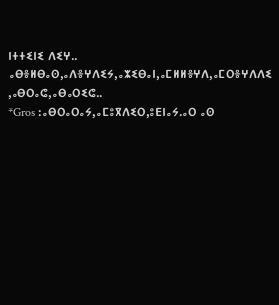ⵏⵜⵜⵉⵏⵉ ⴷⵉⵖ.. ⴰⴱⴻⵍⴱⴰⵙ,ⴰⴷⴻⵖⴷⵉⵢ,ⴰⵣⵉⴱⴰⵏ,ⴰⵎⵍⵍⴻⵖⴷ,ⴰⵎⵔⴻⵖⴷⴷⵉ ,ⴰⴱⵔⴰⵛ,ⴰⴱⴰⵔⵉⵛ..
*Gros :ⴰⴱⵔⴰⵔⴰⵢ,ⴰⵎⵓⴳⴷⵉⵔ,ⵓⴹⵏⴰⵢ.ⴰⵔ ⴰⵙ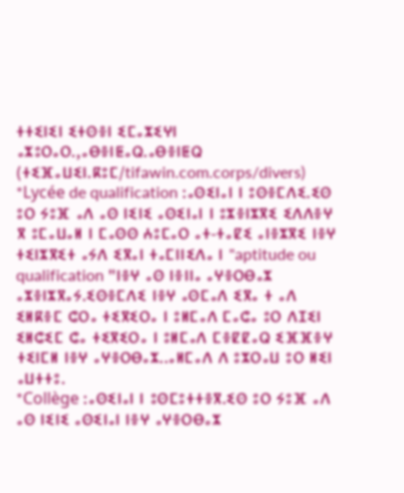ⵜⵜⵉⵏⵉⵏ ⵉⵜⵙⴻⵏ ⵉⵎⴰⵣⵉⵖⵏ ⴰⵣⵓⵔⴰⵔ.,ⴰⴱⴻⵏⵟⴰⵕ.ⴰⴱⴻⵏⵟⵕ (ⵜⵉⴼⴰⵡⵉⵏ.ⴽⵓⵎ/tifawin.com.corps/divers)
*Lycée de qualification :ⴰⵙⵉⵏⴰⵏ ⵏ ⵓⵙⴻⵎⴷⵉ.ⵉⵙ ⵓⵔ ⵢⵓⴼ ⴰⴷ ⴰⵙ ⵏⵉⵏⵉ ⴰⵙⵉⵏⴰⵏ ⵏ ⵓⵣⴻⵏⵣⴳⵉ ⵉⴷⴷⴻⵖ ⴳ ⵓⵎⴰⵡⴰⵍ ⵏ ⵎⴰⵙⵙ ⵄⵓⵎⴰⵔ ⴰⵜ-ⵜⴰⵇⵉ ⴰⵏⴻⵣⴳⵉ ⵏⴻⵖ ⵜⵉⵏⵣⴳⵉⵜ ⴰⵢⴷ ⵉⴳⴰⵏ ⵜⴰⵎⵏⵏⵉⴷⴰ ⵏ "aptitude ou qualification "ⵏⴻⵖ ⴰⵙ ⵏⴻⵏⵏⴰ ⴰⵖⴻⵔⴱⴰⵣ ⴰⵣⴻⵏⵣⴳⴰⵢ.ⵉⵙⴻⵎⴷⵉ ⵏⴻⵖ ⴰⵙⵎⴰⴷ ⵉⴳⴰ ⵜ ⴰⴷ ⵉⵍⴽⴻⵎ ⵛⵔⴰ ⵜⵉⴳⵉⵔⴰ ⵏ ⵓⵍⵎⴰⴷ ⵎⴰⵛⴰ ⵓⵔ ⴷⵊⵉⵏ ⵉⵍⵛⵉⵎ ⵛⴰ ⵜⵉⴳⵉⵔⴰ ⵏ ⵓⵍⵎⴰⴷ ⵎⴻⵇⵇⴰⵕ ⵉⴼⴼⴻⵖ ⵜⵉⵏⵎⵍ ⵏⴻⵖ ⴰⵖⴻⵔⴱⴰⵣ..ⴰⵍⵎⴰⴷ ⴷ ⵓⵣⵔⴰⵡ ⵓⵔ ⵍⵉⵏ ⴰⵡⵜⵜⵓ.
*Collège :ⴰⵙⵉⵏⴰⵏ ⵏ ⵓⵙⵎⵓⵜⵜⴻⴳ.ⵉⵙ ⵓⵔ ⵢⵓⴼ ⴰⴷ ⴰⵙ ⵏⵉⵏⵉ ⴰⵙⵉⵏⴰⵏ ⵏⴻⵖ ⴰⵖⴻⵔⴱⴰⵣ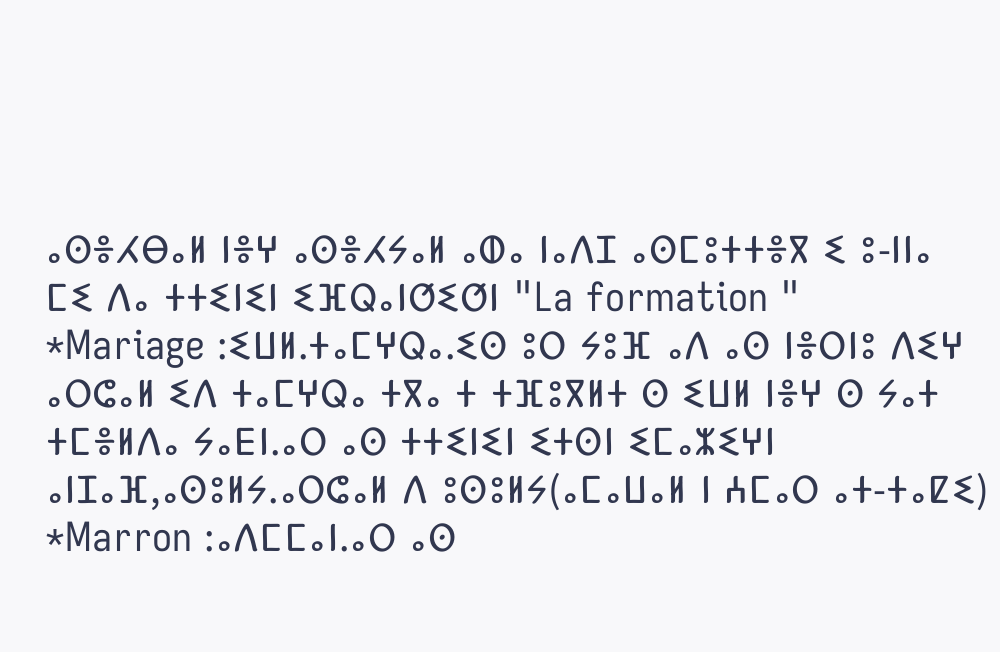ⴰⵙⴻⵃⴱⴰⵍ ⵏⴻⵖ ⴰⵙⴻⵃⵢⴰⵍ ⴰⵀⴰ ⵏⴰⴷⵊ ⴰⵙⵎⵓⵜⵜⴻⴳ ⵉ ⵓ-ⵏⵏⴰ ⵎⵉ ⴷⴰ ⵜⵜⵉⵏⵉⵏ ⵉⴼⵕⴰⵏⵚⵉⵚⵏ "La formation "
*Mariage :ⵉⵡⵍ.ⵜⴰⵎⵖⵕⴰ.ⵉⵙ ⵓⵔ ⵢⵓⴼ ⴰⴷ ⴰⵙ ⵏⴻⵔⵏⵓ ⴷⵉⵖ ⴰⵔⵛⴰⵍ ⵉⴷ ⵜⴰⵎⵖⵕⴰ ⵜⴳⴰ ⵜ ⵜⴼⵓⴳⵍⵜ ⵙ ⵉⵡⵍ ⵏⴻⵖ ⵙ ⵢⴰⵜ ⵜⵎⴻⵍⴷⴰ ⵢⴰⴹⵏ.ⴰⵔ ⴰⵙ ⵜⵜⵉⵏⵉⵏ ⵉⵜⵙⵏ ⵉⵎⴰⵣⵉⵖⵏ ⴰⵏⵊⴰⴼ,ⴰⵙⵓⵍⵢ.ⴰⵔⵛⴰⵍ ⴷ ⵓⵙⵓⵍⵢ(ⴰⵎⴰⵡⴰⵍ ⵏ ⵄⵎⴰⵔ ⴰⵜ-ⵜⴰⵇⵉ)
*Marron :ⴰⴷⵎⵎⴰⵏ.ⴰⵔ ⴰⵙ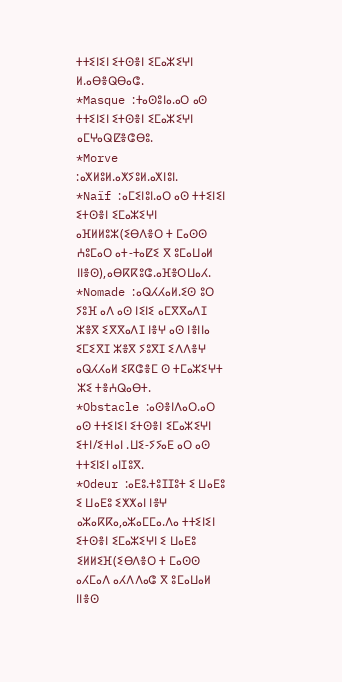ⵜⵜⵉⵏⵉⵏ ⵉⵜⵙⴻⵏ ⵉⵎⴰⵣⵉⵖⵏ ⵍ.ⴰⴱⴻⵕⴱⴰⵛ.
*Masque :ⵜⴰⵙⵓⵏⴰ.ⴰⵔ ⴰⵙ ⵜⵜⵉⵏⵉⵏ ⵉⵜⵙⴻⵏ ⵉⵎⴰⵣⵉⵖⵏ ⴰⵎⵖⴰⵕⵇⴻⵛⴱⵓ.
*Morve :ⴰⵅⵍⵓⵍ.ⴰⵅⵢⵓⵍ.ⴰⵅⵏⵓⵏ.
*Naïf :ⴰⵎⵉⵏⵓⵏ.ⴰⵔ ⴰⵙ ⵜⵜⵉⵏⵉⵏ ⵉⵜⵙⴻⵏ ⵉⵎⴰⵣⵉⵖⵏ ⴰⴼⵍⵍⵓⵣ(ⵉⴱⴷⴻⵔ ⵜ ⵎⴰⵙⵙ ⵄⵓⵎⴰⵔ ⴰⵜ-ⵜⴰⵇⵉ ⴳ ⵓⵎⴰⵡⴰⵍ ⵏⵏⴻⵙ),ⴰⴱⴽⴽⵓⵛ.ⴰⴼⴻⵔⵡⴰⵃ.
*Nomade :ⴰⵕⵃⵃⴰⵍ.ⵉⵙ ⵓⵔ ⵢⵓⴼ ⴰⴷ ⴰⵙ ⵏⵉⵏⵉ ⴰⵎⴳⴳⴰⴷⵊ ⵣⴻⴳ ⵉⴳⴳⴰⴷⵊ ⵏⴻⵖ ⴰⵙ ⵏⴻⵏⵏⴰ ⵉⵎⵉⴳⵊ ⵣⴻⴳ ⵢⵓⴳⵊ ⵉⴷⴷⴻⵖ ⴰⵕⵃⵃⴰⵍ ⵉⴽⵛⴻⵎ ⵙ ⵜⵎⴰⵣⵉⵖⵜ ⵣⵉ ⵜⴻⵄⵕⴰⴱⵜ.
*Obstacle :ⴰⵙⴻⵏⴷⴰⵔ.ⴰⵔ ⴰⵙ ⵜⵜⵉⵏⵉⵏ ⵉⵜⵙⴻⵏ ⵉⵎⴰⵣⵉⵖⵏ ⵉⵜⵏ/ⵉⵜⵏⴰⵏ .ⵡⵉ-ⵢⵢⴰⴹ ⴰⵔ ⴰⵙ ⵜⵜⵉⵏⵉⵏ ⴰⵏⵊⵓⴳ.
*Odeur :ⴰⴹⵓ.ⵜⵓⵊⵊⵓⵜ ⵉ ⵡⴰⴹⵓ ⵉ ⵡⴰⴹⵓ ⵉⵅⵅⴰⵏ ⵏⴻⵖ ⴰⵣⴰⴽⴽⴰ,ⴰⵣⴰⵎⵎⴰ.ⴷⴰ ⵜⵜⵉⵏⵉⵏ ⵉⵜⵙⴻⵏ ⵉⵎⴰⵣⵉⵖⵏ ⵉ ⵡⴰⴹⵓ ⵉⵍⵍⵉⴼ(ⵉⴱⴷⴻⵔ ⵜ ⵎⴰⵙⵙ ⴰⵃⵎⴰⴷ ⴰⵃⴷⴷⴰⵛ ⴳ ⵓⵎⴰⵡⴰⵍ ⵏⵏⴻⵙ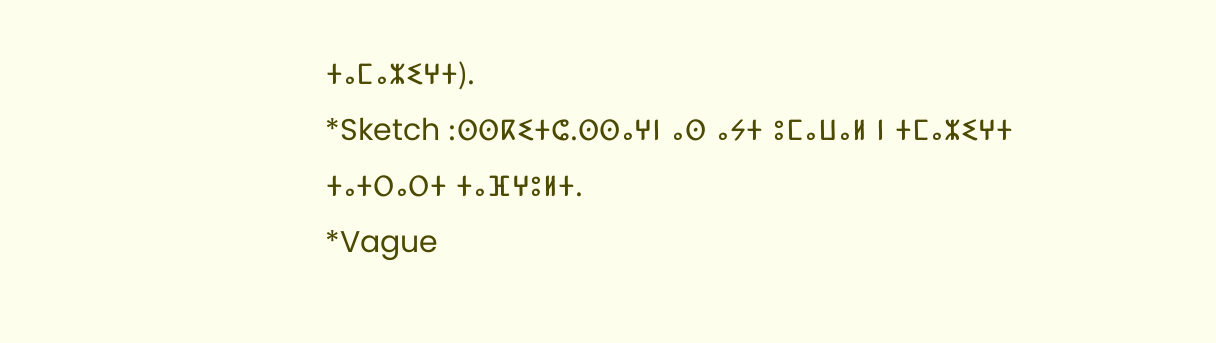ⵜⴰⵎⴰⵣⵉⵖⵜ).
*Sketch :ⵙⵙⴽⵉⵜⵛ.ⵙⵙⴰⵖⵏ ⴰⵙ ⴰⵢⵜ ⵓⵎⴰⵡⴰⵍ ⵏ ⵜⵎⴰⵣⵉⵖⵜ ⵜⴰⵜⵔⴰⵔⵜ ⵜⴰⴼⵖⵓⵍⵜ.
*Vague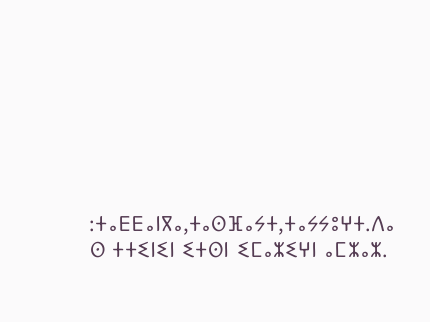:ⵜⴰⴹⴹⴰⵏⴳⴰ,ⵜⴰⵙⴼⴰⵢⵜ,ⵜⴰⵢⵢⵓⵖⵜ.ⴷⴰ ⵙ ⵜⵜⵉⵏⵉⵏ ⵉⵜⵙⵏ ⵉⵎⴰⵣⵉⵖⵏ ⴰⵎⵣⴰⵣ.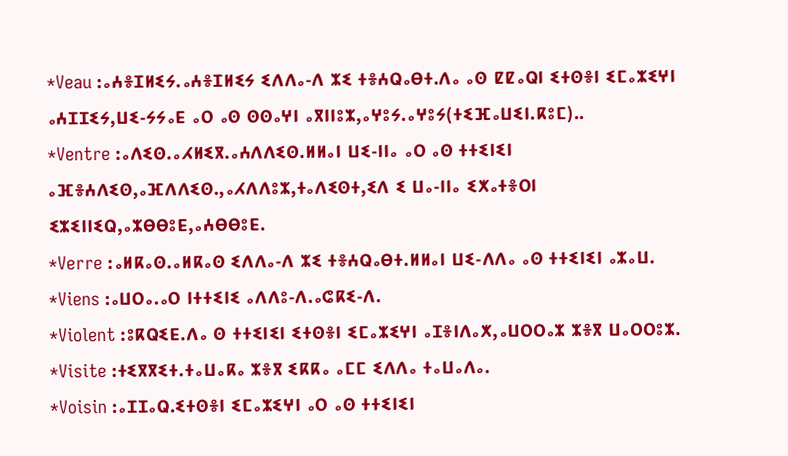*Veau :ⴰⵄⴻⵊⵍⵉⵢ.ⴰⵄⴻⵊⵍⵉⵢ ⵉⴷⴷⴰ-ⴷ ⵣⵉ ⵜⴻⵄⵕⴰⴱⵜ.ⴷⴰ ⴰⵙ ⵇⵇⴰⵕⵏ ⵉⵜⵙⴻⵏ ⵉⵎⴰⵣⵉⵖⵏ ⴰⵄⵊⵊⵉⵢ,ⵡⵉ-ⵢⵢⴰⴹ ⴰⵔ ⴰⵙ ⵙⵙⴰⵖⵏ ⴰⴳⵏⵏⵓⵣ,ⴰⵖⵓⵢ.ⴰⵖⵓⵢ(ⵜⵉⴼⴰⵡⵉⵏ.ⴽⵓⵎ)..
*Ventre :ⴰⴷⵉⵙ.ⴰⵃⵍⵉⴳ.ⴰⵄⴷⴷⵉⵙ.ⵍⵍⴰⵏ ⵡⵉ-ⵏⵏⴰ ⴰⵔ ⴰⵙ ⵜⵜⵉⵏⵉⵏ ⴰⴼⴻⵄⴷⵉⵙ,ⴰⴼⴷⴷⵉⵙ.,ⴰⵃⴷⴷⵓⵣ,ⵜⴰⴷⵉⵙⵜ,ⵉⴷ ⵉ ⵡⴰ-ⵏⵏⴰ ⵉⵅⴰⵜⴻⵔⵏ ⵉⵣⵉⵏⵏⵉⵕ,ⴰⵣⴱⴱⵓⴹ,ⴰⵄⴱⴱⵓⴹ.
*Verre :ⴰⵍⴽⴰⵙ.ⴰⵍⴽⴰⵙ ⵉⴷⴷⴰ-ⴷ ⵣⵉ ⵜⴻⵄⵕⴰⴱⵜ.ⵍⵍⴰⵏ ⵡⵉ-ⴷⴷⴰ ⴰⵙ ⵜⵜⵉⵏⵉⵏ ⴰⵣⴰⵡ.
*Viens :ⴰⵡⵔⴰ.ⴰⵔ ⵏⵜⵜⵉⵏⵉ ⴰⴷⴷⵓ-ⴷ.ⴰⵛⴽⵉ-ⴷ.
*Violent :ⵓⴽⵕⵉⴹ.ⴷⴰ ⵙ ⵜⵜⵉⵏⵉⵏ ⵉⵜⵙⴻⵏ ⵉⵎⴰⵣⵉⵖⵏ ⴰⵊⴻⵏⴷⴰⵅ,ⴰⵡⵔⵔⴰⵣ ⵣⴻⴳ ⵡⴰⵔⵔⵓⵣ.
*Visite :ⵜⵉⴳⴳⵉⵜ.ⵜⴰⵡⴰⴽⴰ ⵣⴻⴳ ⵉⴽⴽⴰ ⴰⵎⵎ ⵉⴷⴷⴰ ⵜⴰⵡⴰⴷⴰ.
*Voisin :ⴰⵊⵊⴰⵕ.ⵉⵜⵙⴻⵏ ⵉⵎⴰⵣⵉⵖⵏ ⴰⵔ ⴰⵙ ⵜⵜⵉⵏⵉⵏ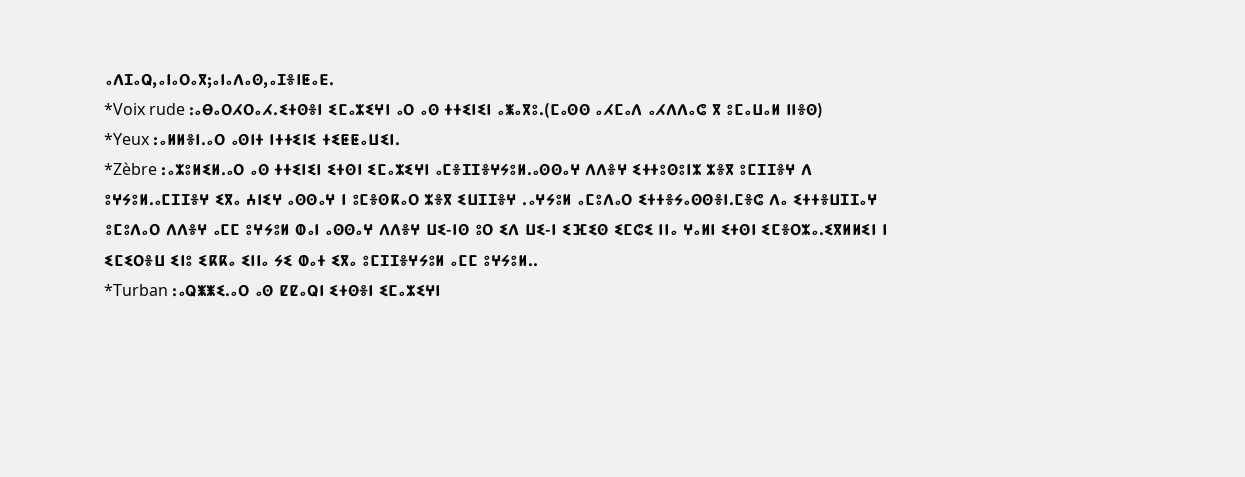ⴰⴷⵊⴰⵕ,ⴰⵏⴰⵔⴰⴳ;ⴰⵏⴰⴷⴰⵙ,ⴰⵊⴻⵏⵟⴰⴹ.
*Voix rude :ⴰⴱⴰⵔⵃⵔⴰⵃ.ⵉⵜⵙⴻⵏ ⵉⵎⴰⵣⵉⵖⵏ ⴰⵔ ⴰⵙ ⵜⵜⵉⵏⵉⵏ ⴰⵥⴰⴳⵓ.(ⵎⴰⵙⵙ ⴰⵃⵎⴰⴷ ⴰⵃⴷⴷⴰⵛ ⴳ ⵓⵎⴰⵡⴰⵍ ⵏⵏⴻⵙ)
*Yeux :ⴰⵍⵍⴻⵏ.ⴰⵔ ⴰⵙⵏⵜ ⵏⵜⵜⵉⵏⵉ ⵜⵉⵟⵟⴰⵡⵉⵏ.
*Zèbre :ⴰⵣⵓⵍⵉⵍ.ⴰⵔ ⴰⵙ ⵜⵜⵉⵏⵉⵏ ⵉⵜⵙⵏ ⵉⵎⴰⵣⵉⵖⵏ ⴰⵎⴻⵊⵊⴻⵖⵢⵓⵍ.ⴰⵙⵙⴰⵖ ⴷⴷⴻⵖ ⵉⵜⵜⵓⵙⵓⵏⵣ ⵣⴻⴳ ⵓⵎⵊⵊⴻⵖ ⴷ ⵓⵖⵢⵓⵍ.ⴰⵎⵊⵊⴻⵖ ⵉⴳⴰ ⵄⵏⵉⵖ ⴰⵙⵙⴰⵖ ⵏ ⵓⵎⴻⵙⴽⴰⵔ ⵣⴻⴳ ⵉⵡⵊⵊⴻⵖ .ⴰⵖⵢⵓⵍ ⴰⵎⵓⴷⴰⵔ ⵉⵜⵜⴻⵢⴰⵙⵙⴻⵏ.ⵎⴻⵛ ⴷⴰ ⵉⵜⵜⴻⵡⵊⵊⴰⵖ ⵓⵎⵓⴷⴰⵔ ⴷⴷⴻⵖ ⴰⵎⵎ ⵓⵖⵢⵓⵍ ⵀⴰⵏ ⴰⵙⵙⴰⵖ ⴷⴷⴻⵖ ⵡⵉ-ⵏⵙ ⵓⵔ ⵉⴷ ⵡⵉ-ⵏ ⵉⴼⵉⵙ ⵉⵎⵛⵉ ⵏⵏⴰ ⵖⴰⵍⵏ ⵉⵜⵙⵏ ⵉⵎⴻⵔⵣⴰ.ⵉⴳⵍⵍⵉⵏ ⵏ ⵉⵎⵉⵔⴻⵡ ⵉⵏⵓ ⵉⴽⴽⴰ ⵉⵏⵏⴰ ⵢⵉ ⵀⴰⵜ ⵉⴳⴰ ⵓⵎⵊⵊⴻⵖⵢⵓⵍ ⴰⵎⵎ ⵓⵖⵢⵓⵍ..
*Turban :ⴰⵕⵥⵥⵉ.ⴰⵔ ⴰⵙ ⵇⵇⴰⵕⵏ ⵉⵜⵙⴻⵏ ⵉⵎⴰⵣⵉⵖⵏ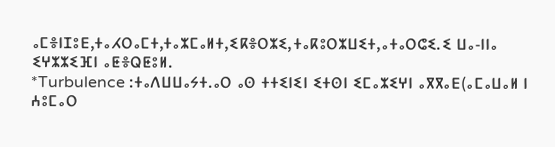ⴰⵎⴻⵏⵊⵓⴹ,ⵜⴰⵃⵔⴰⵎⵜ,ⵜⴰⵣⵎⴰⵍⵜ,ⵉⴽⴻⵔⵣⵉ,ⵜⴰⴽⵓⵔⵣⵡⵉⵜ,ⴰⵜⴰⵔⵛⵉ.ⵉ ⵡⴰ-ⵏⵏⴰ ⵉⵖⵣⵣⵉⴼⵏ ⴰⵟⴻⵕⵟⵓⵍ.
*Turbulence :ⵜⴰⴷⵡⵡⴰⵢⵜ.ⴰⵔ ⴰⵙ ⵜⵜⵉⵏⵉⵏ ⵉⵜⵙⵏ ⵉⵎⴰⵣⵉⵖⵏ ⴰⴳⴳⴰⴹ(ⴰⵎⴰⵡⴰⵍ ⵏ ⵄⵓⵎⴰⵔ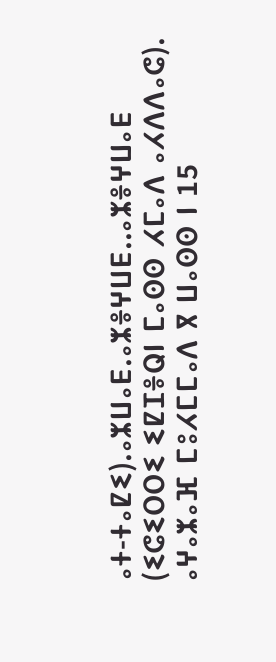ⴰⵜ-ⵜⴰⵇⵉ).ⴰⵣⵡⴰⴹ.ⴰⵣⴻⵖⵡⴹ..ⴰⵣⴻⵖⵡⴰⴹ (ⵉⵛⵉⵔⵔⵉ ⵉⵇⵊⴻⵕⵏ ⵎⴰⵙⵙ ⵃⵎⴰⴷ ⴰⵃⴷⴷⴰⵛ).
ⴰⵖⴰⵣⴰⴼ ⵎⵓⵃⵎⵎⴰⴷ ⴳ ⵡⴰⵙⵙ ⵏ 15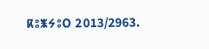ⴽⵓⵥⵢⵓⵔ 2013/2963.